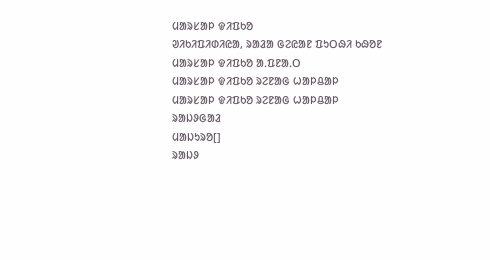ᱢᱟᱨᱥᱟᱞ ᱫᱤᱯᱠᱚ
ᱣᱤᱠᱤᱯᱤᱰᱤᱭᱟ, ᱨᱟᱲᱟ ᱜᱮᱭᱟᱱ ᱯᱩᱛᱷᱤ ᱠᱷᱚᱱ
ᱢᱟᱨᱥᱟᱞ ᱫᱤᱯᱠᱚ ᱟᱹᱯᱱᱟᱹᱛ
ᱢᱟᱨᱥᱟᱞ ᱫᱤᱯᱠᱚ ᱨᱮᱱᱟᱜ ᱦᱟᱞᱪᱟᱞ
ᱢᱟᱨᱥᱟᱞ ᱫᱤᱯᱠᱚ ᱨᱮᱱᱟᱜ ᱦᱟᱞᱪᱟᱞ
ᱨᱟᱡᱽᱜᱟᱲ
ᱢᱟᱡᱩᱨᱚ[]
ᱨᱟᱡᱽ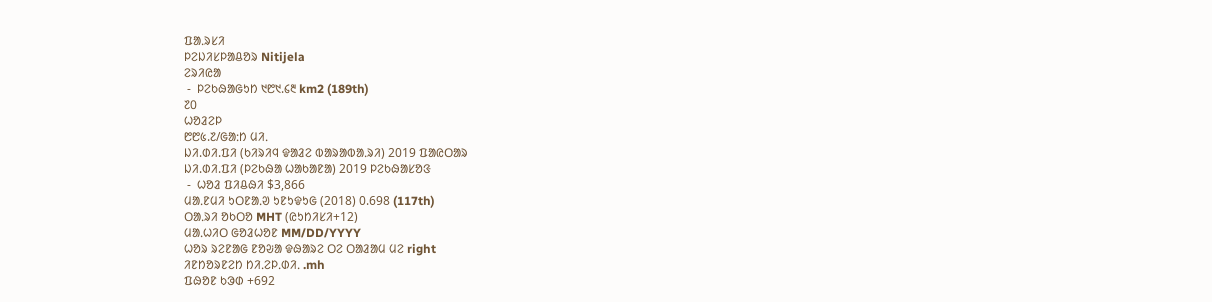ᱯᱟᱹᱨᱥᱤ
ᱞᱮᱡᱤᱥᱞᱟᱪᱚᱨ Nitijela
ᱮᱨᱤᱭᱟ
 -  ᱞᱮᱠᱷᱟᱜᱩᱴ ᱑᱘᱑.᱔᱓ km2 (189th)
᱗᱐
ᱦᱚᱲᱮᱞ
᱘᱘᱕.᱗/ᱜᱟᱺᱴ ᱢᱤᱹ
ᱡᱤ.ᱰᱤ.ᱯᱤ (ᱠᱤᱨᱤᱧ ᱫᱟᱲᱮ ᱵᱟᱨᱟᱵᱟᱹᱨᱤ) 2019 ᱯᱟᱭᱛᱟᱨ
ᱡᱤ.ᱰᱤ.ᱯᱤ (ᱞᱮᱠᱷᱟ ᱦᱟᱠᱟᱱᱟ) 2019 ᱞᱮᱠᱷᱟᱥᱚᱝ
 -  ᱦᱚᱲ ᱯᱤᱪᱷᱤ $3,866
ᱢᱟᱹᱱᱢᱤ ᱩᱛᱱᱟᱹᱣ ᱩᱱᱩᱫᱩᱜ (2018) 0.698 (117th)
ᱛᱟᱹᱨᱤ ᱚᱠᱛᱚ MHT (ᱭᱩᱴᱤᱥᱤ+12)
ᱢᱟᱹᱦᱤᱛ ᱜᱚᱲᱦᱚᱱ MM/DD/YYYY
ᱦᱚᱨ ᱨᱮᱱᱟᱜ ᱱᱚᱶᱟ ᱫᱷᱟᱨᱮ ᱛᱮ ᱛᱟᱲᱟᱢ ᱢᱮ right
ᱤᱱᱴᱚᱨᱱᱮᱴ ᱴᱤᱹᱮᱞᱹᱰᱤᱹ .mh
ᱯᱷᱚᱱ ᱠᱳᱰ +692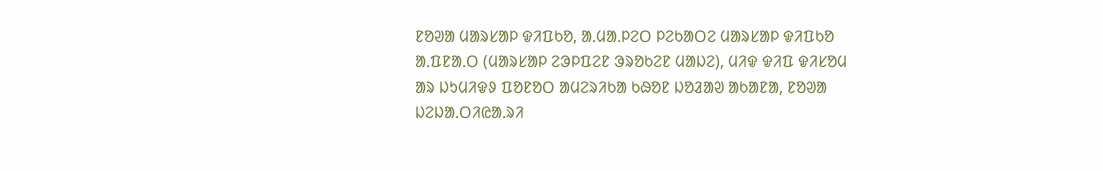ᱱᱚᱣᱟ ᱢᱟᱨᱥᱟᱞ ᱫᱤᱯᱠᱚ, ᱟᱹᱢᱟᱹᱞᱮᱛ ᱞᱮᱠᱟᱛᱮ ᱢᱟᱨᱥᱟᱞ ᱫᱤᱯᱠᱚ ᱟᱹᱯᱱᱟᱹᱛ (ᱢᱟᱨᱥᱟᱞ ᱮᱳᱞᱯᱮᱱ ᱳᱨᱚᱠᱮᱱ ᱢᱟᱡᱮ), ᱢᱤᱫ ᱫᱤᱯ ᱫᱤᱥᱚᱢ ᱟᱨ ᱡᱩᱢᱤᱫᱽ ᱯᱚᱱᱚᱛ ᱟᱢᱮᱨᱤᱠᱟ ᱠᱷᱚᱱ ᱡᱚᱲᱟᱣ ᱟᱠᱟᱱᱟ, ᱱᱚᱣᱟ ᱡᱮᱡᱟᱹᱛᱤᱭᱟᱹᱨᱤ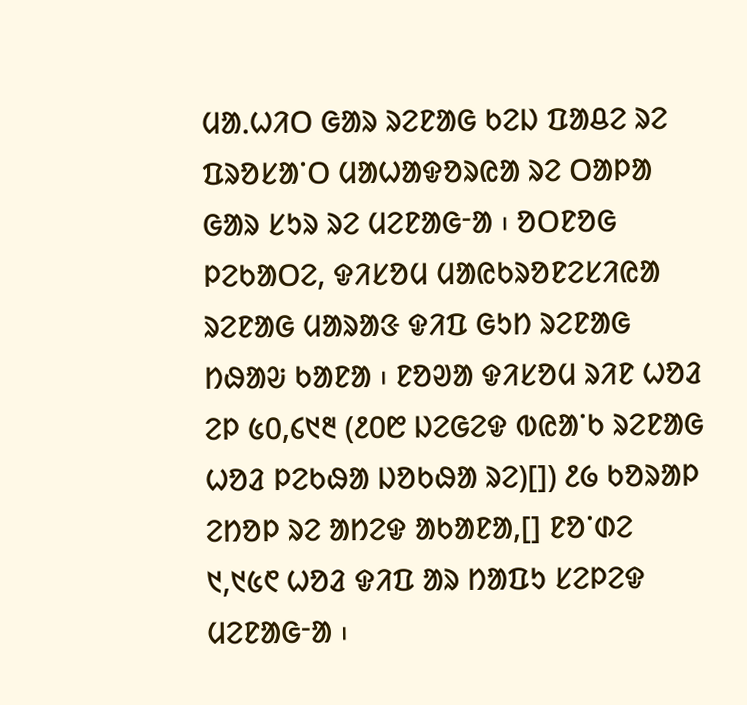ᱢᱟᱹᱦᱤᱛ ᱜᱟᱨ ᱨᱮᱱᱟᱜ ᱠᱮᱡ ᱯᱟᱪᱮ ᱨᱮ ᱯᱨᱚᱥᱟᱸᱛ ᱢᱟᱦᱟᱫᱚᱨᱭᱟ ᱨᱮ ᱛᱟᱞᱟ ᱜᱟᱨ ᱥᱩᱨ ᱨᱮ ᱢᱮᱱᱟᱜᱼᱟ ᱾ ᱚᱛᱱᱚᱜ ᱞᱮᱠᱟᱛᱮ, ᱫᱤᱥᱚᱢ ᱢᱟᱭᱠᱨᱚᱱᱮᱥᱤᱭᱟ ᱨᱮᱱᱟᱜ ᱢᱟᱨᱟᱝ ᱫᱤᱯ ᱜᱩᱴ ᱨᱮᱱᱟᱜ ᱴᱷᱟᱶ ᱠᱟᱱᱟ ᱾ ᱱᱚᱣᱟ ᱫᱤᱥᱚᱢ ᱨᱤᱱ ᱦᱚᱲ ᱮᱞ ᱕᱐,᱔᱑᱓ (᱒᱐᱘ ᱡᱮᱜᱮᱫ ᱵᱭᱟᱸᱠ ᱨᱮᱱᱟᱜ ᱦᱚᱲ ᱞᱮᱠᱷᱟ ᱡᱚᱠᱷᱟ ᱨᱮ)[]) ᱒᱙ ᱠᱚᱨᱟᱞ ᱮᱴᱚᱞ ᱨᱮ ᱟᱴᱮᱫ ᱟᱠᱟᱱᱟ,[] ᱱᱚᱸᱰᱮ ᱑,᱑᱕᱖ ᱦᱚᱲ ᱫᱤᱯ ᱟᱨ ᱴᱟᱯᱩ ᱥᱮᱞᱮᱫ ᱢᱮᱱᱟᱜᱼᱟ ᱾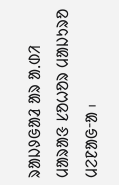ᱨᱟᱡᱽᱜᱟᱲ ᱟᱨ ᱟᱹᱰᱤ ᱢᱟᱨᱟᱝ ᱥᱚᱦᱚᱨ ᱢᱟᱡᱩᱨᱚ ᱢᱮᱱᱟᱜᱼᱟ ᱾